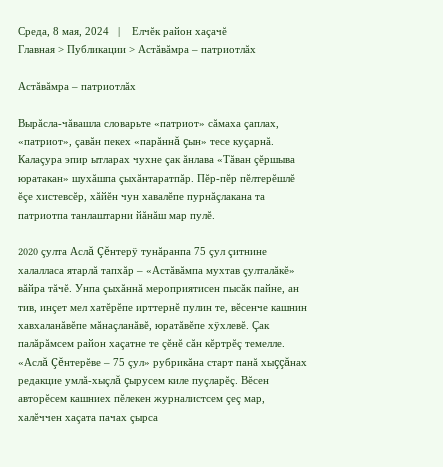Среда, 8 мая, 2024   |    Елчĕк район хаçачĕ
Главная > Публикации > Астăвăмра – патриотлăх

Астăвăмра – патриотлăх

Вырăсла-чăвашла словарьте «патриот» сăмаха çаплах, «патриот», çавăн пекех «парăннă çын» тесе куçарнă. Калаçура эпир ытларах чухне çак ăнлава «Тăван çĕршыва юратакан» шухăшпа çыхăнтаратпăр. Пĕр-пĕр пĕлтерĕшлĕ ĕçе хистевсĕр, хăйĕн чун хавалĕпе пурнăçлакана та патриотпа танлаштарни йăнăш мар пулĕ.

2020 çулта Аслă Çĕнтерÿ тунăранпа 75 çул çитнине халалласа ятарлă тапхăр – «Астăвăмпа мухтав çулталăкĕ» вăйра тăчĕ. Унпа çыхăннă мероприятисен пысăк пайне, ан тив, инçет мел хатĕрĕпе ирттернĕ пулин те, вĕсенче кашнин хавхаланăвĕпе мăнаçланăвĕ, юратăвĕпе хÿхлевĕ. Çак палăрăмсем район хаçатне те çĕнĕ сăн кĕртрĕç темелле. «Аслă Çĕнтерĕве – 75 çул» рубрикăна старт панă хыççăнах редакцие умлă-хыçлă çырусем киле пуçларĕç. Вĕсен авторĕсем кашниех пĕлекен журналистсем çеç мар, халĕччен хаçата пачах çырса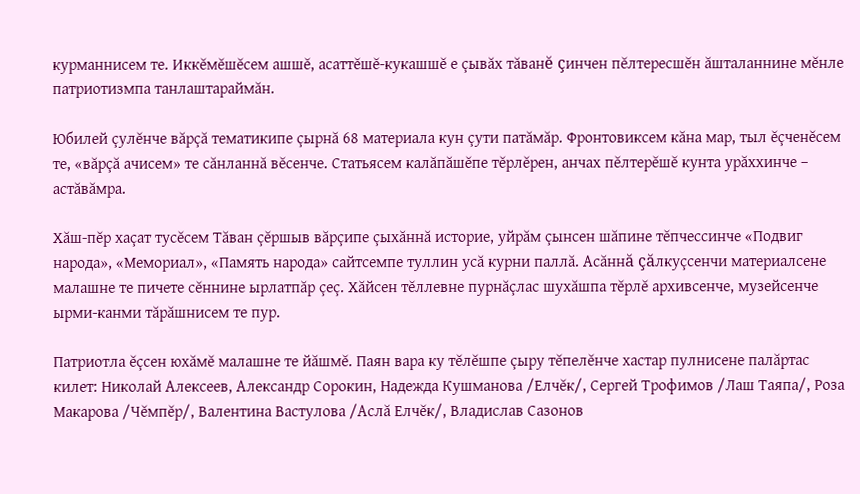курманнисем те. Иккĕмĕшĕсем ашшĕ, асаттĕшĕ-кукашшĕ е çывăх тăванĕ çинчен пĕлтересшĕн ăшталаннине мĕнле патриотизмпа танлаштараймăн.

Юбилей çулĕнче вăрçă тематикипе çырнă 68 материала кун çути патăмăр. Фронтовиксем кăна мар, тыл ĕçченĕсем те, «вăрçă ачисем» те сăнланнă вĕсенче. Статьясем калăпăшĕпе тĕрлĕрен, анчах пĕлтерĕшĕ кунта урăххинче – астăвăмра.

Хăш-пĕр хаçат тусĕсем Тăван çĕршыв вăрçипе çыхăннă историе, уйрăм çынсен шăпине тĕпчессинче «Подвиг народа», «Мемориал», «Память народа» сайтсемпе туллин усă курни паллă. Асăннă çăлкуçсенчи материалсене малашне те пичете сĕннине ырлатпăр çеç. Хăйсен тĕллевне пурнăçлас шухăшпа тĕрлĕ архивсенче, музейсенче ырми-канми тăрăшнисем те пур.

Патриотла ĕçсен юхăмĕ малашне те йăшмĕ. Паян вара ку тĕлĕшпе çыру тĕпелĕнче хастар пулнисене палăртас килет: Николай Алексеев, Александр Сорокин, Надежда Кушманова /Елчĕк/, Сергей Трофимов /Лаш Таяпа/, Роза Макарова /Чĕмпĕр/, Валентина Вастулова /Аслă Елчĕк/, Владислав Сазонов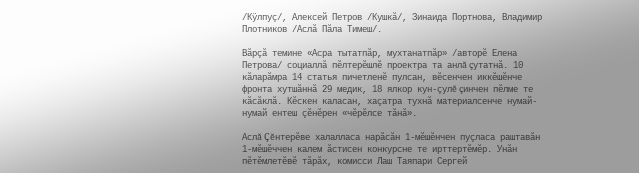/Кÿлпуç/, Алексей Петров /Кушкă/, Зинаида Портнова, Владимир Плотников /Аслă Пăла Тимеш/.

Вăрçă темине «Асра тытатпăр, мухтанатпăр» /авторĕ Елена Петрова/ социаллă пĕлтерĕшлĕ проектра та анлă çутатнă. 10 кăларăмра 14 статья пичетленĕ пулсан, вĕсенчен иккĕшĕнче фронта хутшăннă 29 медик, 18 ялкор кун-çулĕ çинчен пĕлме те кăсăклă. Кĕскен каласан, хаçатра тухнă материалсенче нумай-нумай ентеш çĕнĕрен «чĕрĕлсе тăнă».

Аслă Çĕнтерĕве халалласа нарăсăн 1-мĕшĕнчен пуçласа раштавăн 1-мĕшĕччен калем ăстисен конкурсне те ирттертĕмĕр. Унăн пĕтĕмлетĕвĕ тăрăх, комисси Лаш Таяпари Сергей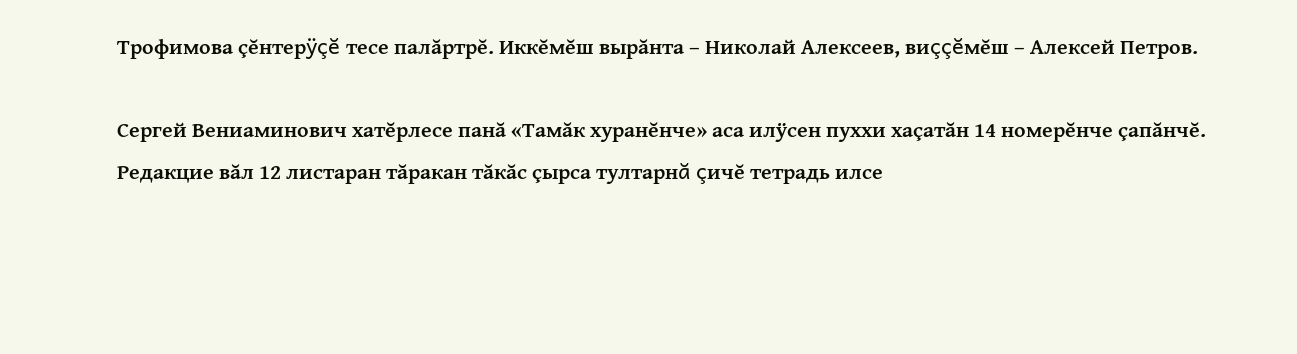Трофимова çĕнтерÿçĕ тесе палăртрĕ. Иккĕмĕш вырăнта – Николай Алексеев, виççĕмĕш – Алексей Петров.

Сергей Вениаминович хатĕрлесе панă «Тамăк хуранĕнче» аса илÿсен пуххи хаçатăн 14 номерĕнче çапăнчĕ. Редакцие вăл 12 листаран тăракан тăкăс çырса тултарнă çичĕ тетрадь илсе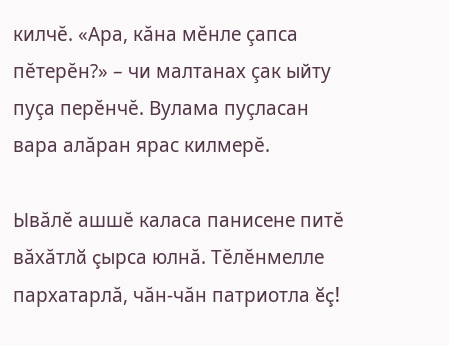килчĕ. «Ара, кăна мĕнле çапса пĕтерĕн?» – чи малтанах çак ыйту пуçа перĕнчĕ. Вулама пуçласан вара алăран ярас килмерĕ.

Ывăлĕ ашшĕ каласа панисене питĕ вăхăтлă çырса юлнă. Тĕлĕнмелле пархатарлă, чăн-чăн патриотла ĕç!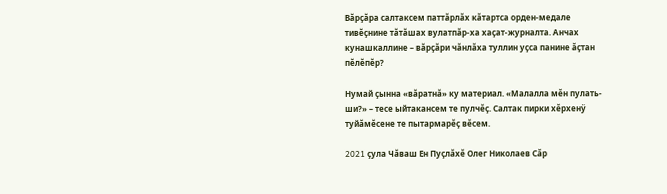Вăрçăра салтаксем паттăрлăх кăтартса орден-медале тивĕçнине тăтăшах вулатпăр-ха хаçат-журналта. Анчах кунашкаллине – вăрçăри чăнлăха туллин уçса панине ăçтан пĕлĕпĕр?

Нумай çынна «вăратнă» ку материал. «Малалла мĕн пулать-ши?» – тесе ыйтакансем те пулчĕç. Салтак пирки хĕрхенÿ туйăмĕсене те пытармарĕç вĕсем.

2021 çула Чăваш Ен Пуçлăхĕ Олег Николаев Сăр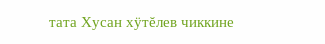тата Хусан хÿтĕлев чиккине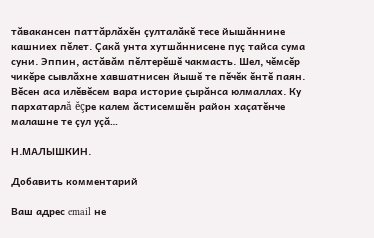тăвакансен паттăрлăхĕн çулталăкĕ тесе йышăннине кашниех пĕлет. Çакă унта хутшăннисене пуç тайса сума суни. Эппин, астăвăм пĕлтерĕшĕ чакмасть. Шел, чĕмсĕр чикĕре сывлăхне хавшатнисен йышĕ те пĕчĕк ĕнтĕ паян. Вĕсен аса илĕвĕсем вара историе çырăнса юлмаллах. Ку пархатарлă ĕçре калем ăстисемшĕн район хаçатĕнче малашне те çул уçă…

Н.МАЛЫШКИН.

Добавить комментарий

Ваш адрес email не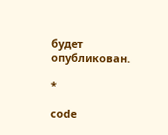будет опубликован.

*

code